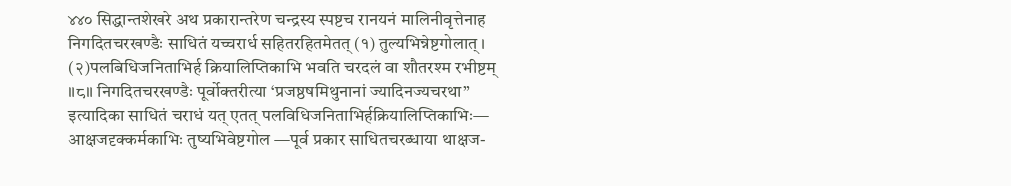४४० सिद्धान्तशेखरे अथ प्रकारान्तरेण चन्द्रस्य स्पष्टच रानयनं मालिनीवृत्तेनाह निगदितचरखण्डैः साधितं यच्चरार्ध सहितरहितमेतत् (१) तुल्यभिन्नेष्टगोलात् । (२)पलबिधिजनिताभिर्ह क्रियालिप्तिकाभि भवति चरदलं वा शौतरश्म रभीष्टम् ॥८॥ निगदितचरखण्डैः पूर्वोक्तरीत्या ‘प्रजष्ठषमिथुनानां ज्यादिनज्यचरथा” इत्यादिका साधितं चराधं यत् एतत् पलविधिजनिताभिर्हक्रियालिप्तिकाभिः— आक्षजदृक्कर्मकाभिः तुष्यभिवेष्टगोल —पूर्व प्रकार साधितचरब्धाया थाक्षज-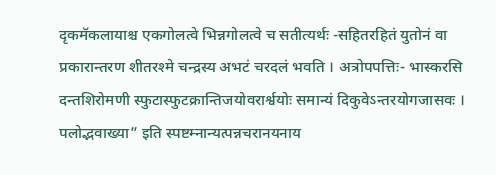दृकमॅकलायाश्च एकगोलत्वे भिन्नगोलत्वे च सतीत्यर्थः -सहितरहितं युतोनं वा प्रकारान्तरण शीतरश्मे चन्द्रस्य अभटं चरदलं भवति । अत्रोपपत्तिः- भास्करसि दन्तशिरोमणी स्फुटास्फुटक्रान्तिजयोवरार्श्वयोः समान्यं दिकुवेऽन्तरयोगजासवः । पलोद्भवाख्या” इति स्पष्टम्नान्यत्पन्नचरानयनाय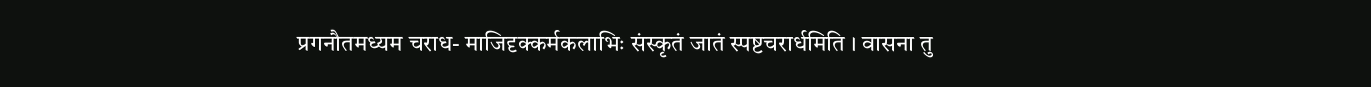प्रगनौतमध्यम चराध- माजिदृक्कर्मकलाभिः संस्कृतं जातं स्पष्टचरार्धमिति । वासना तु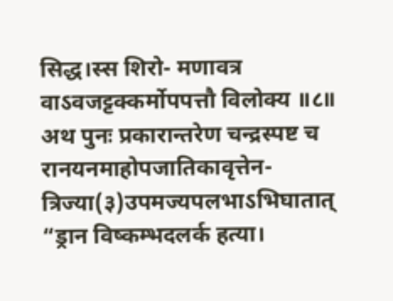सिद्ध।स्स शिरो- मणावत्र वाऽवजट्टक्कर्मोपपत्तौ विलोक्य ॥८॥ अथ पुनः प्रकारान्तरेण चन्द्रस्पष्ट च रानयनमाहोपजातिकावृत्तेन- त्रिज्या(३)उपमज्यपलभाऽभिघातात् “ड्रान विष्कम्भदलर्क हत्या।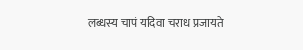लब्धस्य चापं यदिवा चराध प्रजायते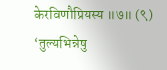केरविणौप्रियस्य ॥७॥ (९) ‘तुल्यभिन्नेषु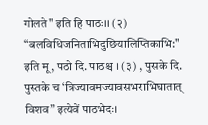गोलते" इति हि पाठः।। (२) “बलविधिजनिताभिदुछियालिप्तिकाभि:" इति मू, पठो दि. पाठश्च । (३) , पुसके दि. पुस्तके च ‘त्रिज्यावमज्यावसभराभिघातात् विशव” इत्येवें पाठभेदः।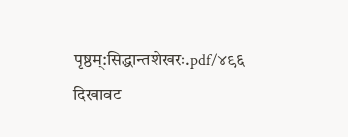पृष्ठम्:सिद्धान्तशेखरः.pdf/४९६
दिखावट